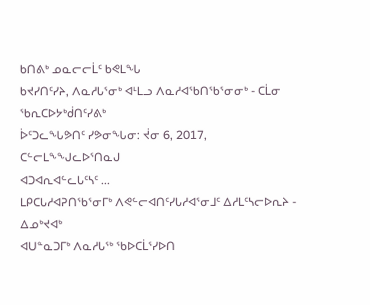ᑲᑎᕕᒃ ᓄᓇᓕᓕᒫᑦ ᑲᕙᒪᖓ
ᑲᔪᓯᑎᑦᓯᔨ, ᐱᓇᓱᒐᕐᓂᒃ ᐊᒻᒪᓗ ᐱᓇᓱᐊᖃᑎᖃᕐᓂᓂᒃ - ᑕᒫᓂ ᖃᕆᑕᐅᔭᒃᑰᑎᑦᓯᕕᒃ
ᐆᑦᑐᓚᖓᕗᑎᑦ ᓯᕗᓂᖓᓂ: ᔫᓂ 6, 2017, ᑕᓪᓕᒪᖕᖑᓚᐅᕐᑎᓇᒍ
ᐊᑐᐊᕆᐊᓪᓚᒐᑦᓴᑦ ...
ᒪᑭᑕᒐᓱᐊᕈᑎᖃᕐᓂᒥᒃ ᐱᕙᓪᓕᐊᑎᑦᓯᒐᓱᐊᕐᓂᒧᑦ ᐃᓱᒪᑦᓴᓕᐅᕆᔨ - ᐃᓄᒃᔪᐊᒃ
ᐊᑌᓐᓇᑐᒥᒃ ᐱᓇᓱᒐᖅ ᖃᐅᑕᒫᕐᓯᐅᑎ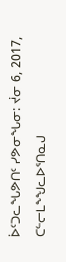ᐆᑦᑐᓚᖓᕗᑎᑦ ᓯᕗᓂᖓᓂ: ᔫᓂ 6, 2017, ᑕᓪᓕᒪᖕᖑᓚᐅᕐᑎᓇᒍ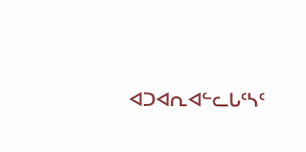ᐊᑐᐊᕆᐊᓪᓚᒐᑦᓴᑦ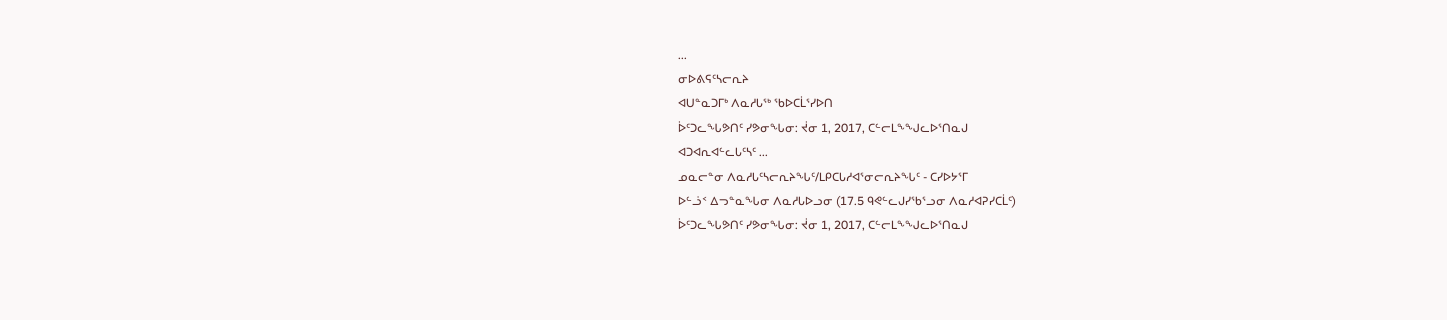...
ᓂᐅᕕᕋᑦᓴᓕᕆᔨ
ᐊᑌᓐᓇᑐᒥᒃ ᐱᓇᓱᒐᖅ ᖃᐅᑕᒫᕐᓯᐅᑎ
ᐆᑦᑐᓚᖓᕗᑎᑦ ᓯᕗᓂᖓᓂ: ᔫᓂ 1, 2017, ᑕᓪᓕᒪᖕᖑᓚᐅᕐᑎᓇᒍ
ᐊᑐᐊᕆᐊᓪᓚᒐᑦᓴᑦ ...
ᓄᓇᓕᓐᓂ ᐱᓇᓱᒐᑦᓴᓕᕆᔨᖓᑦ/ᒪᑭᑕᒐᓱᐊᕐᓂᓕᕆᔨᖓᑦ - ᑕᓯᐅᔭᕐᒥ
ᐅᓪᓘᑉ ᐃᓓᓐᓇᖓᓂ ᐱᓇᓱᒐᐅᓗᓂ (17.5 ᑫᕙᓪᓚᒍᓯᖃᕐᓗᓂ ᐱᓇᓱᐊᕈᓯᑕᒫᑦ)
ᐆᑦᑐᓚᖓᕗᑎᑦ ᓯᕗᓂᖓᓂ: ᔫᓂ 1, 2017, ᑕᓪᓕᒪᖕᖑᓚᐅᕐᑎᓇᒍ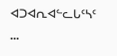ᐊᑐᐊᕆᐊᓪᓚᒐᑦᓴᑦ ...